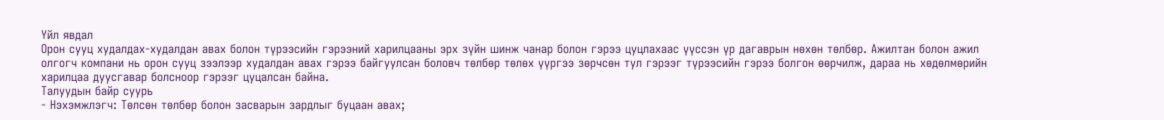Үйл явдал
Орон сууц худалдах-худалдан авах болон түрээсийн гэрээний харилцааны эрх зүйн шинж чанар болон гэрээ цуцлахаас үүссэн үр дагаврын нөхөн төлбөр. Ажилтан болон ажил олгогч компани нь орон сууц зээлээр худалдан авах гэрээ байгуулсан боловч төлбөр төлөх үүргээ зөрчсөн тул гэрээг түрээсийн гэрээ болгон өөрчилж, дараа нь хөдөлмөрийн харилцаа дуусгавар болсноор гэрээг цуцалсан байна.
Талуудын байр суурь
- Нэхэмжлэгч: Төлсөн төлбөр болон засварын зардлыг буцаан авах;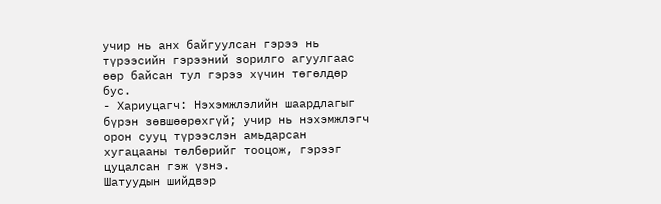учир нь анх байгуулсан гэрээ нь түрээсийн гэрээний зорилго агуулгаас өөр байсан тул гэрээ хүчин төгөлдөр бус.
- Хариуцагч: Нэхэмжлэлийн шаардлагыг бүрэн зөвшөөрөхгүй; учир нь нэхэмжлэгч орон сууц түрээслэн амьдарсан хугацааны төлбөрийг тооцож, гэрээг цуцалсан гэж үзнэ.
Шатуудын шийдвэр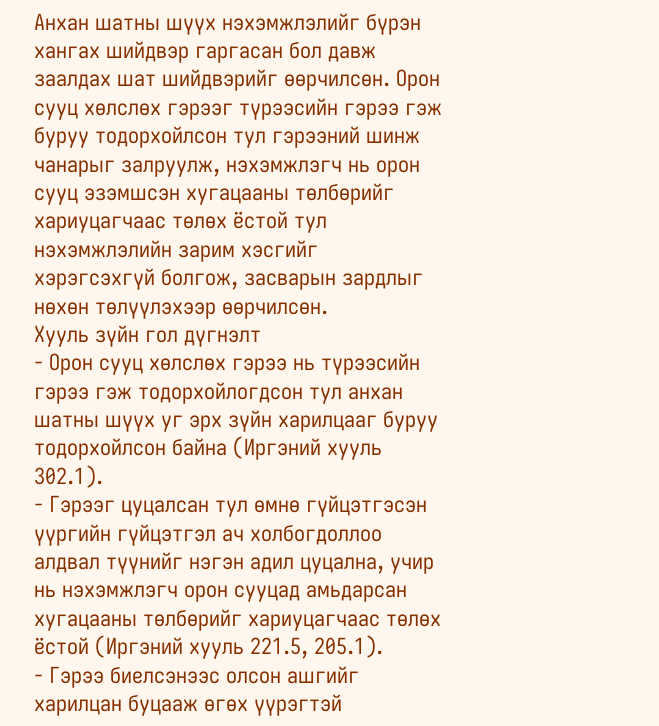Анхан шатны шүүх нэхэмжлэлийг бүрэн хангах шийдвэр гаргасан бол давж заалдах шат шийдвэрийг өөрчилсөн. Орон сууц хөлслөх гэрээг түрээсийн гэрээ гэж буруу тодорхойлсон тул гэрээний шинж чанарыг залруулж, нэхэмжлэгч нь орон сууц эзэмшсэн хугацааны төлбөрийг хариуцагчаас төлөх ёстой тул нэхэмжлэлийн зарим хэсгийг хэрэгсэхгүй болгож, засварын зардлыг нөхөн төлүүлэхээр өөрчилсөн.
Хууль зүйн гол дүгнэлт
- Орон сууц хөлслөх гэрээ нь түрээсийн гэрээ гэж тодорхойлогдсон тул анхан шатны шүүх уг эрх зүйн харилцааг буруу тодорхойлсон байна (Иргэний хууль 302.1).
- Гэрээг цуцалсан тул өмнө гүйцэтгэсэн үүргийн гүйцэтгэл ач холбогдоллоо алдвал түүнийг нэгэн адил цуцална, учир нь нэхэмжлэгч орон сууцад амьдарсан хугацааны төлбөрийг хариуцагчаас төлөх ёстой (Иргэний хууль 221.5, 205.1).
- Гэрээ биелсэнээс олсон ашгийг харилцан буцааж өгөх үүрэгтэй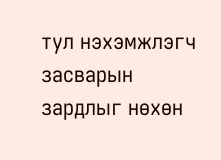тул нэхэмжлэгч засварын зардлыг нөхөн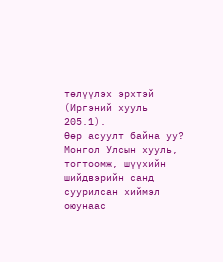төлүүлэх эрхтэй (Иргэний хууль 205.1).
Өөр асуулт байна уу?
Монгол Улсын хууль, тогтоомж, шүүхийн шийдвэрийн санд суурилсан хиймэл оюунаас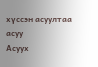хүссэн асуултаа асуу
Асуух